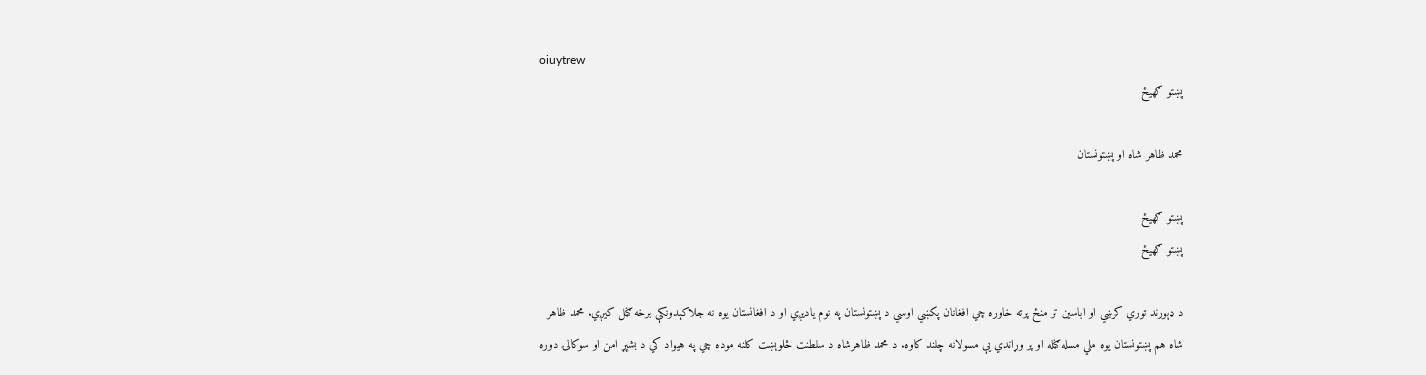oiuytrew
پښتو ګهيځ

محمد ظاهر شاه او پښتونستان

پښتو ګهيځ
پښتو ګهيځ

د ډېورند توري کرښي او اباسین تر منځ پرته خاوره چي افغانان پکښي اوسي د پښتونستان په نوم یاديږي او د افغانستان یوه نه جلاکېدونکې برخه ګڼل کيږي. محمد ظاهر شاه هم پښتونستان یوه ملي مسله ګڼله او پر وړاندي یې مسولانه چلند کاوه. د محمد ظاهرشاه د سلطنت څلوېښت کلنه موده چي په هيواد کي د بشپړ امن او سوکالۍ دوره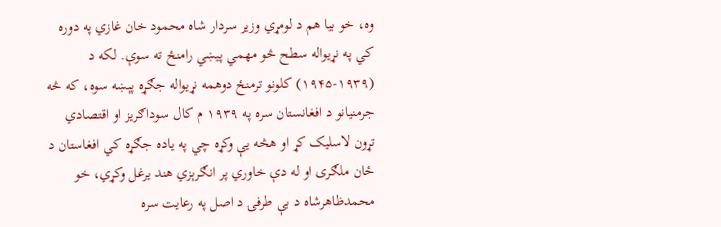وه، خو بيا هم د لومړي وزیر سردار شاه محمود خان غازي په دوره کي په نړیواله سطح څو مهمي پيښي رامنځ ته سوې. لکه د (۱۹۳۹-۱۹۴۵) کلونو ترمنځ دوهمه نړیواله جګړه پېښه سوه، که څه جرمنیانو د افغانستان سره په ۱۹۳۹ م کال سوداګریز او اقتصادي تړون لاسليک کړ او هڅه یې وکړه چي په یاده جګړه کي افغاستان د ځان ملګری او له دې خاوري پر انګرېزي هند یرغل وکړي، خو محمدظاهرشاه د بې طرفۍ د اصل په رعایت سره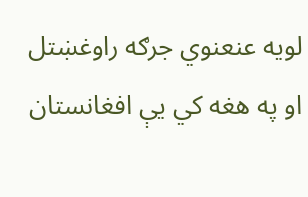لویه عنعنوي جرګه راوغښتل او په هغه کي یې افغانستان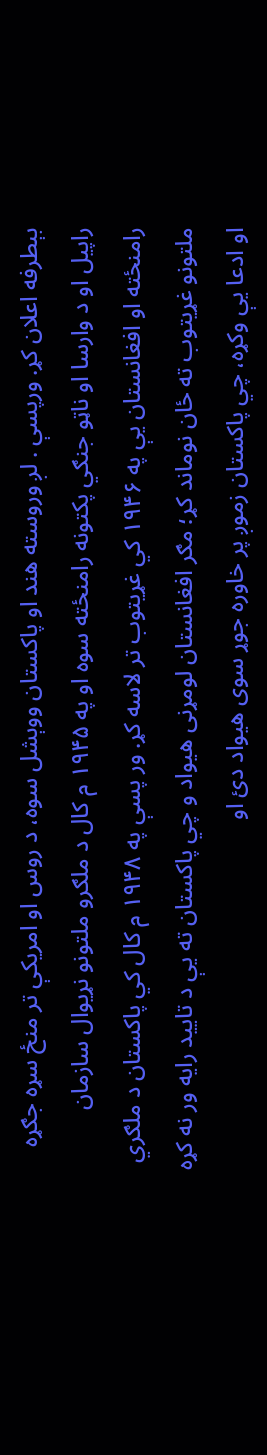بېطرفه اعلان کړ. ورپسې . لږ وروسته هند او پاکستان ووېشل سوه، د روس او امریکې تر منځ سړه جګړه راپيل او د وارسا او ناټو جنګي پکتونه رامنځته سوه او په ۱۹۴۵ م کال د ملګرو ملتونو نړیوال سازمان رامنځته او افغانستان یې په ۱۹۴۶ کي غړيتوب تر لاسه کړ. ور پسې په ۱۹۴۸ م کال کي پاکستان د ملګري ملتونو غړيتوب ته ځان نوماند کړ؛ مګر افغانستان لومړنی هيواد و چي پاکستان ته یې د تاييد رایه ور نه کړه او ادعا یې وکړه، چي پاکستان زموږ پر خاوره جوړ سوى هيواد دئ او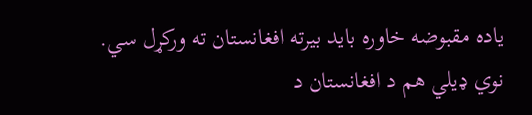یاده مقبوضه خاوره باید بیرته افغانستان ته ورکړل سي. نوي ډیلي هم د افغانستان د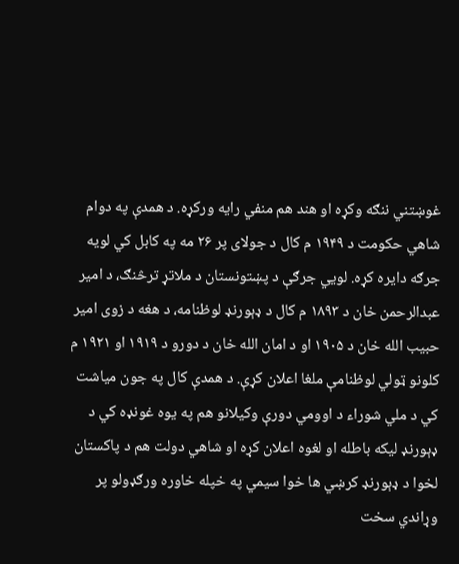غوښتني ننګه وکړه او هند هم منفي رایه ورکړه. د همدې په دوام شاهي حکومت د ۱۹۴۹ م کال د جولای پر ۲۶ مه په کابل کي لویه جرګه دایره کړه. لویي جرګې د پښتونستان د ملاتړ ترڅنګ، د امیر عبدالرحمن خان د ۱۸۹۳ م کال د ډېورنډ لوظنامه، د هغه د زوی امیر حبیب الله خان د ۱۹۰۵ او د امان الله خان د دورو د ۱۹۱۹ او ۱۹۲۱ م کلونو ټولي لوظنامې ملغا اعلان کړې. د همدې کال په جون میاشت کي د ملي شوراء د اوومي دورې وکیلانو هم په یوه غونډه کي د ډېورنډ لیکه باطله او لغوه اعلان کړه او شاهي دولت هم د پاکستان لخوا د ډېورنډ کرښي ها خوا سیمي په خپله خاوره ورګډولو پر وړاندي سخت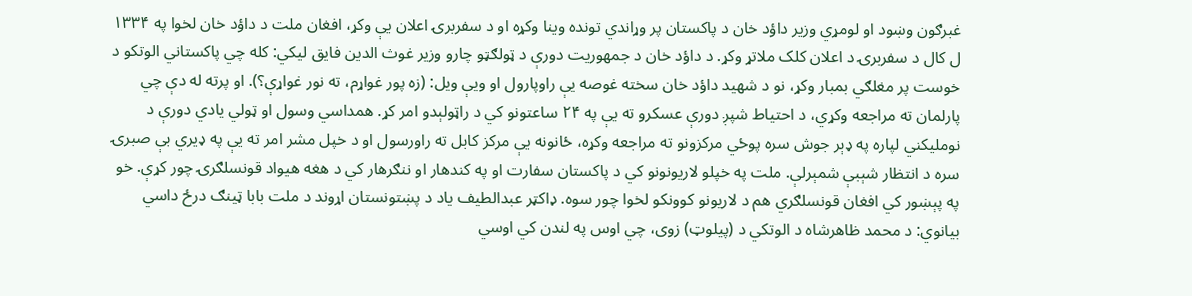غبرګون وښود او لومړي وزیر داؤد خان د پاکستان پر وړاندي تونده وینا وکړه او د سفربرۍ اعلان یې وکړ، افغان ملت د داؤد خان لخوا په ۱۳۳۴ ل کال د سفربرۍ د اعلان کلک ملاتړ وکړ. د داؤد خان د جمهوریت دورې د ټولګټو چارو وزیر غوث الدین فایق لیکي: کله چي پاکستاني الوتکو د خوست پر مغلګي بمبار وکړ، نو د شهید داؤد خان سخته غوصه یې راوپارول او ویې ویل: (زه پور غواړم، ته نور غواړې؟). او پرته له دې چي پارلمان ته مراجعه وکړي، د احتیاط شپږ دورې عسکرو ته یې په ۲۴ ساعتونو کي د راټولېدو امر کړ. همداسي وسول او ټولي يادي دورې د نوملیکني لپاره په ډېر جوش سره پوځي مرکزونو ته مراجعه وکړه، ځانونه یې مرکز کابل ته راورسول او د خپل مشر امر ته یې په ډيري بې صبرۍ سره د انتظار شېبې شمېرلې. ملت په خپلو لاریونونو کي د پاکستان سفارت او په کندهار او ننګرهار کي د هغه هيواد قونسلګرۍ چور کړې. خو په پېښور کي افغان قونسلګري هم د لاریونو کوونکو لخوا چور سوه. ډاکټر عبدالطیف یاد د پښتونستان اړوند د ملت بابا ټینګ درځ داسي بیانوي: د محمد ظاهرشاه د الوتکي د (پیلوټ) زوی، چي اوس په لندن کي اوسي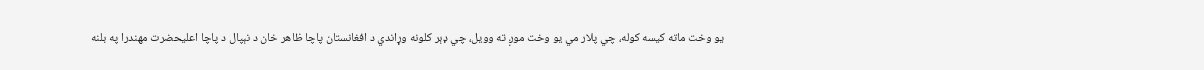یو وخت ماته کیسه کوله، چي پلار مي یو وخت موږ ته وویل، چي ډېر کلونه وړاندي د افغانستان پاچا ظاهر خان د نېپال د پاچا اعلیحضرت مهندرا په بلنه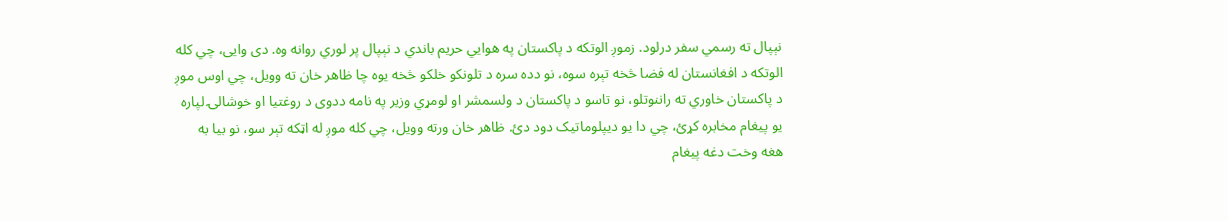نېپال ته رسمي سفر درلود. زموږ الوتکه د پاکستان په هوايي حریم باندي د نېپال پر لوري روانه وه. دی وایی، چي کله الوتکه د افغانستان له فضا څخه تېره سوه، نو دده سره د تلونکو خلکو څخه یوه چا ظاهر خان ته وویل، چي اوس موږ د پاکستان خاوري ته راننوتلو، نو تاسو د پاکستان د ولسمشر او لومړي وزیر په نامه ددوی د روغتیا او خوشالۍ لپاره یو پیغام مخابره کړئ، چي دا یو دیپلوماتیک دود دئ. ظاهر خان ورته وویل، چي کله موږ له اټکه تېر سو، نو بیا به هغه وخت دغه پیغام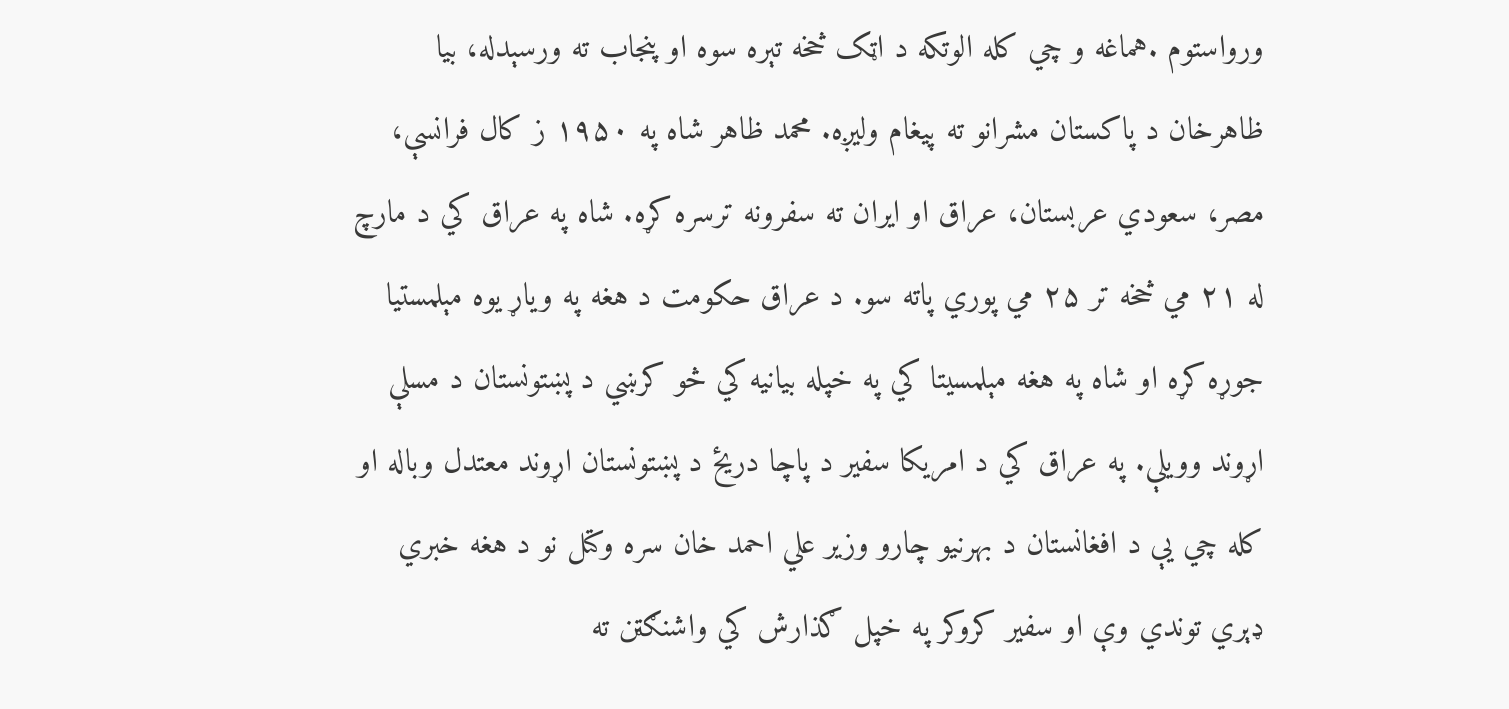ورواستوم .هماغه و چي کله الوتکه د اټک څخه تېره سوه او پنجاب ته ورسېدله، بیا ظاهرخان د پاکستان مشرانو ته پیغام ولیږه. محمد ظاهر شاه په ۱۹۵۰ ز کال فرانسې، مصر، سعودي عربستان، عراق او ایران ته سفرونه ترسره کړه. شاه په عراق کي د مارچ له ۲۱ مي څخه تر ۲۵ مي پوري پاته سو. د عراق حکومت د هغه په ویاړ یوه مېلمستیا جوړه کړه او شاه په هغه مېلمسیتا کي په خپله بیانیه کي څو کرښي د پښتونستان د مسلې اړوند وویلې. په عراق کي د امریکا سفیر د پاچا دریځ د پښتونستان اړوند معتدل وباله او کله چي یې د افغانستان د بهرنیو چارو وزیر علي احمد خان سره وکتل نو د هغه خبري ډېري توندي وې او سفیر کروکر په خپل ګذارش کي واشنګټن ته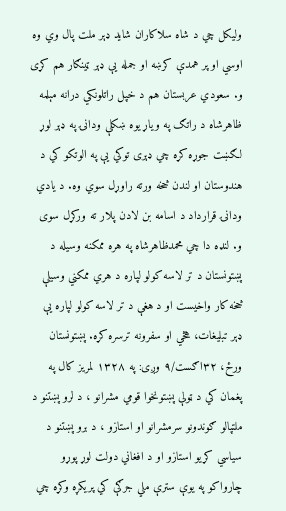ولیکل چي د شاه سلاکاران شاید ډېر ملت پال وي وه اوسي او پر همدې کرښه او جمله یې ډېر ټینګار هم کړی و. سعودي عربستان هم د خپل راتلونکي درانه مېلمه ظاهرشاه د راتګ په ویاړ یوه ښکلې ودانۍ په ډېر لوړ لګښت جوړه کړه چي ډېری توکي یې په الوتکو کي د هندوستان او لندن څخه ورته راوړل سوي وه. د يادي ودانۍ قرارداد د اسامه بن لادن پلار ته ورکړل سوى و. لنډه دا چي محمدظاهرشاه په هره ممکنه وسیله د پښتونستان د تر لاسه کولو لپاره د هري ممکني وسیلې څخه کار واخیست او د هغې د تر لاسه کولو لپاره یې ډېر تبلیغات، هڅي او سفرونه ترسره کړه. پښتونستان ورځ، ۳۲اګست/۹ وږی: په ۱۳۲۸ لمریز کال په پغمان کي د ټولې پښتونخوا قومي مشرانو ، د لرو پښتنو د ملتپالو ګوندونو سرمشرانو او استازو ، د برو پښتنو د سیاسي کړیو استازو او د افغاني دولت لوړ پوړو چارواکو په یوې سترې ملي جرګې کي پریکړه وکړه چي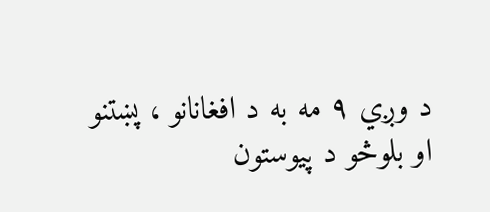د وږي ۹ مه به د افغانانو ، پښتنو او بلوڅو د پیوستون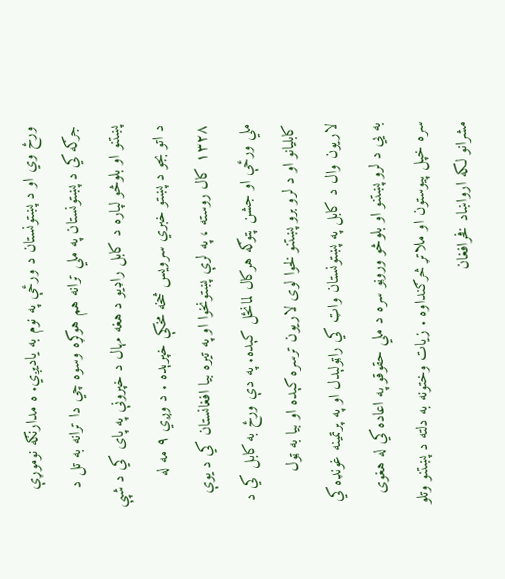ورځ وي او د پښتونستان د ورځې په نوم به یادیږي. ه مدارنګه نوموړې جرګه کي د پښتونستان په ملي ترانه هم هوکړه وسوه چي دا ترانه به تل د پښتنو او بلوڅو لپاره د کابل راډيو د هغه مهال د خپرونې په پای کي د شپې د اتو بجو د پښتو خبري سرویس څخه مخکې خپرېده . د وږي ۹ مه له ۱۳۲۸ کال روسته ، په لرې پښتونخوا او په تیره بیا افغانستان کي د یوې ملي ورځې او جشن پتوګه هرکال لمانځل کېده. په دې ورځ به کابل کي د کابلیانو او د لرو برو پښتنو لخوا لوی لاریون ترسره کېده او بیا به ټول لاریون وال د کابل په پښتونستان واټ کي راټولېدل او په پرتمینه غونډه کي به يي د لرو پښتنو او بلوڅو وروڼو سره د ملي حقوقو په اعاده کي له هغوی سره خپل پيوستون او ملاتړ څرګنداوه . زیات وختونه به دلته د پښتنو وتلو مشرانو لکه ارواښاد فخرافغان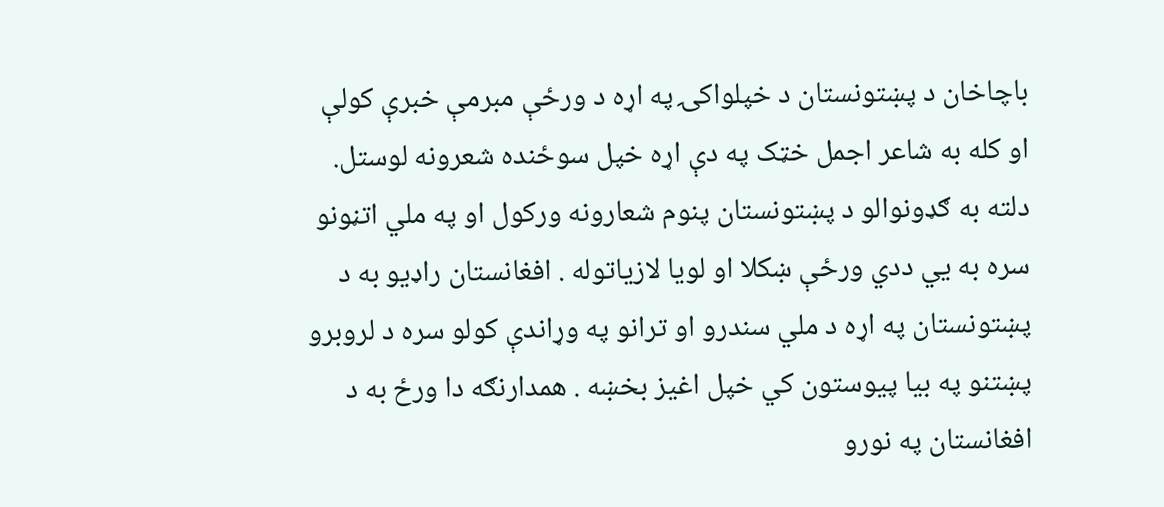باچاخان د پښتونستان د خپلواکۍ په اړه د ورځې مبرمې خبرې کولې او کله به شاعر اجمل خټک په دې اړه خپل سوځنده شعرونه لوستل. دلته به ګډونوالو د پښتونستان پنوم شعارونه ورکول او په ملي اتڼونو سره به يي ددي ورځې ښکلا او لویا لازیاتوله . افغانستان راډیو به د پښتونستان په اړه د ملي سندرو او ترانو په وړاندې کولو سره د لروبرو پښتنو په بیا پيوستون کي خپل اغیز بخښه . همدارنګه دا ورځ به د افغانستان په نورو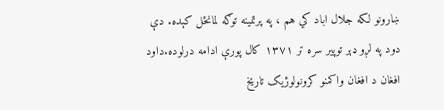ښارونو لکه جلال اباد کي هم ، په پرتمینه توګه لمانځل کېده. دې دود په لږو ډېر توپير سره تر ۱۳۷۱ کال پورې ادامه درلوده.داود افغان د افغان واکمنو کرونولوژیک تاریخ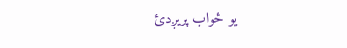یو ځواب پریږدئ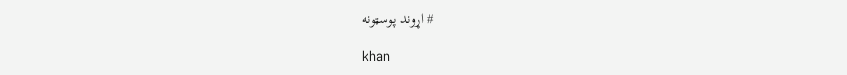# اړوند پوسټونه

khan